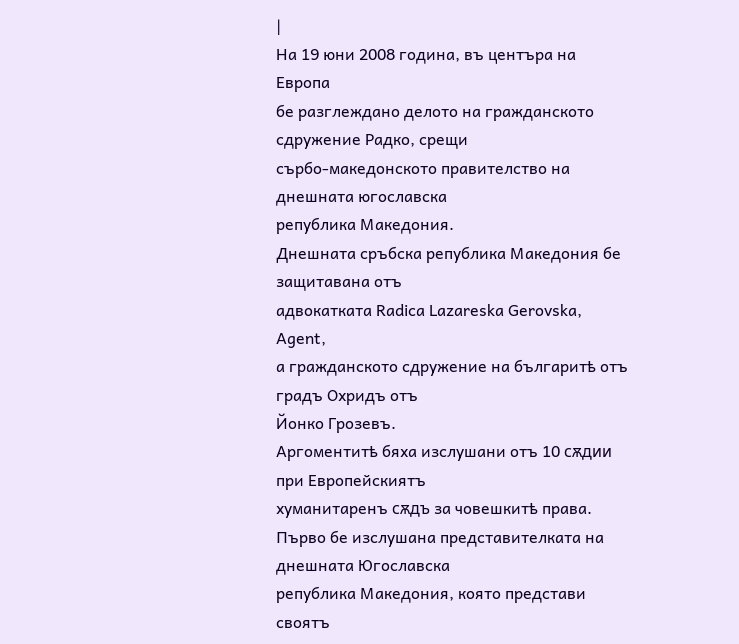|
На 19 юни 2008 година, въ центъра на Европа
бе разглеждано делото на гражданското сдружение Радко, срещи
сърбо-македонското правителство на днешната югославска
република Македония.
Днешната сръбска република Македония бе защитавана отъ
адвокатката Radica Lazareska Gerovska, Agent,
а гражданското сдружение на българитѣ отъ градъ Охридъ отъ
Йонко Грозевъ.
Аргоментитѣ бяха изслушани отъ 10 сѫдии при Европейскиятъ
хуманитаренъ сѫдъ за човешкитѣ права.
Първо бе изслушана представителката на днешната Югославска
република Македония, която представи своятъ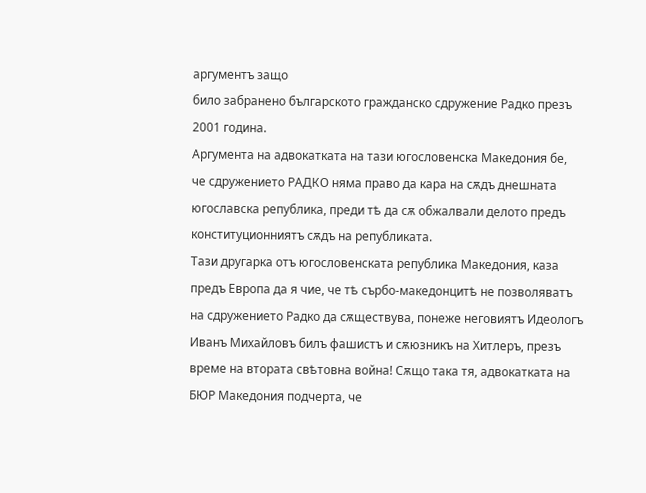аргументъ защо
било забранено българското гражданско сдружение Радко презъ
2001 година.
Аргумента на адвокатката на тази югословенска Македония бе,
че сдружението РАДКО няма право да кара на сѫдъ днешната
югославска република, преди тѣ да сѫ обжалвали делото предъ
конституционниятъ сѫдъ на републиката.
Тази другарка отъ югословенската република Македония, каза
предъ Европа да я чие, че тѣ сърбо-македонцитѣ не позволяватъ
на сдружението Радко да сѫществува, понеже неговиятъ Идеологъ
Иванъ Михайловъ билъ фашистъ и сѫюзникъ на Хитлеръ, презъ
време на втората свѣтовна война! Сѫщо така тя, адвокатката на
БЮР Македония подчерта, че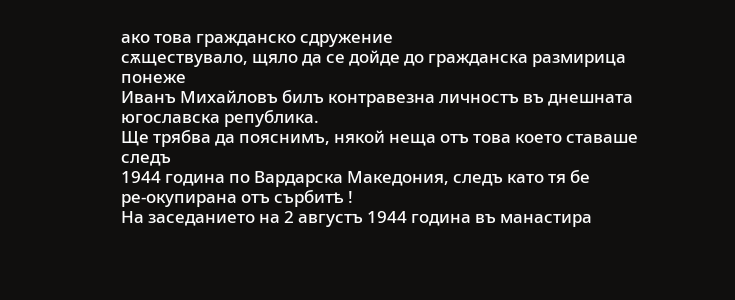ако това гражданско сдружение
сѫществувало, щяло да се дойде до гражданска размирица понеже
Иванъ Михайловъ билъ контравезна личностъ въ днешната
югославска република.
Ще трябва да пояснимъ, някой неща отъ това което ставаше следъ
1944 година по Вардарска Македония, следъ като тя бе
ре-окупирана отъ сърбитѣ !
На заседанието на 2 августъ 1944 година въ манастира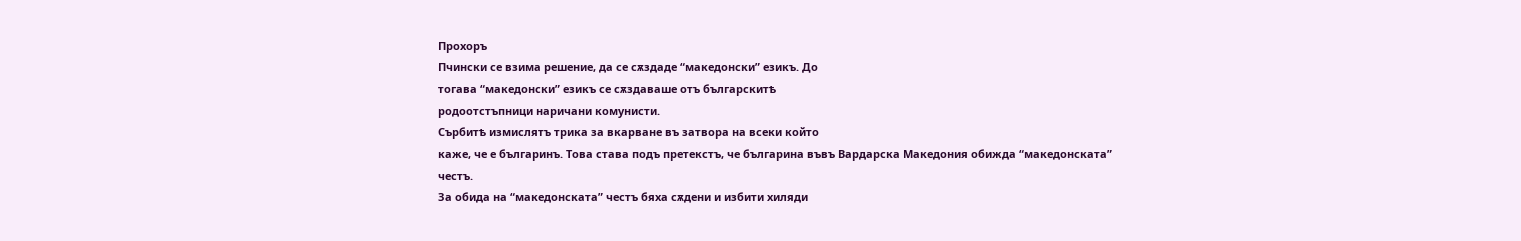Прохоръ
Пчински се взима решение, да се сѫздаде “македонски” езикъ. До
тогава “македонски” езикъ се сѫздаваше отъ българскитѣ
родоотстъпници наричани комунисти.
Сърбитѣ измислятъ трика за вкарване въ затвора на всеки който
каже, че е българинъ. Това става подъ претекстъ, че българина въвъ Вардарска Македония обижда “македонската” честъ.
За обида на “македонската” честъ бяха сѫдени и избити хиляди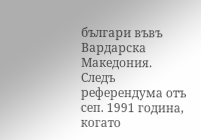българи въвъ Вардарска Македония.
Следъ референдума отъ сеп. 1991 година, когато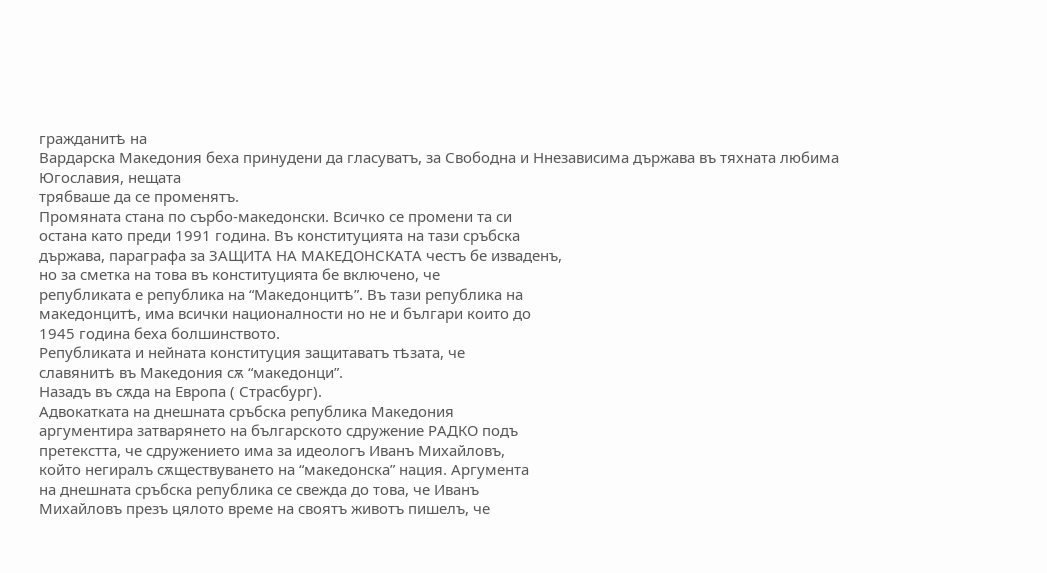гражданитѣ на
Вардарска Македония беха принудени да гласуватъ, за Свободна и Ннезависима държава въ тяхната любима Югославия, нещата
трябваше да се променятъ.
Промяната стана по сърбо-македонски. Всичко се промени та си
остана като преди 1991 година. Въ конституцията на тази сръбска
държава, параграфа за ЗАЩИТА НА МАКЕДОНСКАТА честъ бе изваденъ,
но за сметка на това въ конституцията бе включено, че
републиката е република на “Македонцитѣ”. Въ тази република на
македонцитѣ, има всички националности но не и българи които до
1945 година беха болшинството.
Републиката и нейната конституция защитаватъ тѣзата, че
славянитѣ въ Македония сѫ “македонци”.
Назадъ въ сѫда на Европа ( Страсбург).
Адвокатката на днешната сръбска република Македония
аргументира затварянето на българското сдружение РАДКО подъ
претекстта, че сдружението има за идеологъ Иванъ Михайловъ,
който негиралъ сѫществуването на “македонска” нация. Аргумента
на днешната сръбска република се свежда до това, че Иванъ
Михайловъ презъ цялото време на своятъ животъ пишелъ, че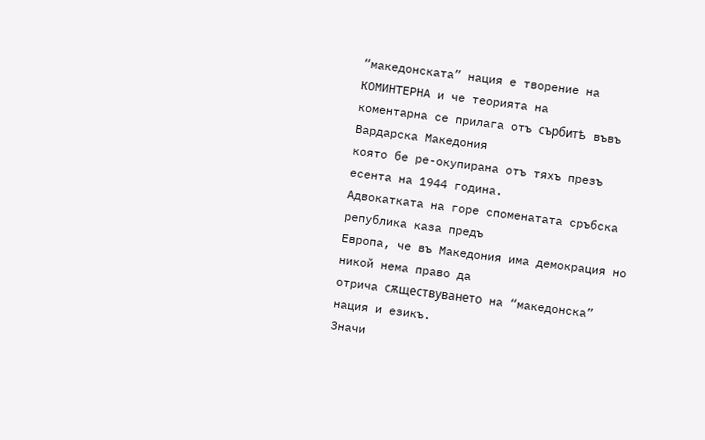“македонската” нация е творение на КОМИНТЕРНА и че теорията на
коментарна се прилага отъ сърбитѣ въвъ Вардарска Македония
която бе ре-окупирана отъ тяхъ презъ есента на 1944 година.
Адвокатката на горе споменатата сръбска република каза предъ
Европа, че въ Македония има демокрация но никой нема право да
отрича сѫществуването на “македонска” нация и езикъ.
Значи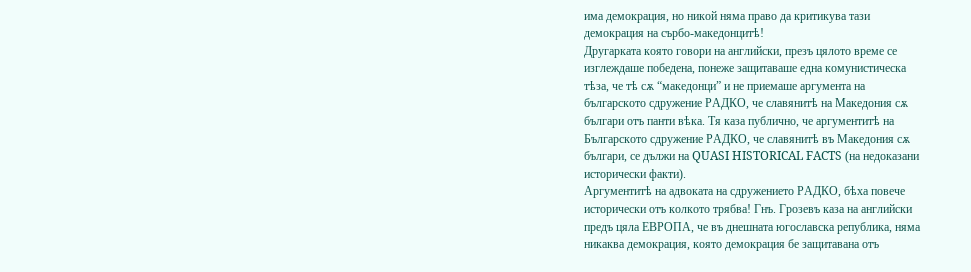има демокрация, но никой няма право да критикува тази
демокрация на сърбо-македонцитѣ!
Другарката която говори на английски, презъ цялото време се
изглеждаше победена, понеже защитаваше една комунистическа
тѣза, че тѣ сѫ “македонци” и не приемаше аргумента на
българското сдружение РАДКО, че славянитѣ на Македония сѫ
българи отъ панти вѣка. Тя каза публично, че аргументитѣ на
Българското сдружение РАДКО, че славянитѣ въ Македония сѫ
българи, се дължи на QUASI HISTORICAL FACTS (на недоказани
исторически факти).
Аргументитѣ на адвоката на сдружението РАДКО, бѣха повече
исторически отъ колкото трябва! Гнъ. Грозевъ каза на английски
предъ цяла ЕВРОПА, че въ днешната югославска република, няма
никаква демокрация, която демокрация бе защитавана отъ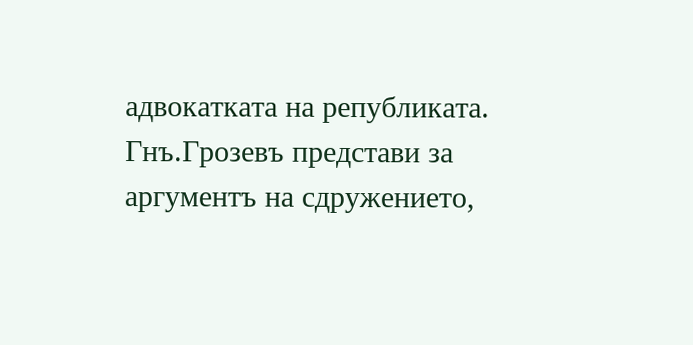адвокатката на републиката.
Гнъ.Грозевъ представи за аргументъ на сдружението,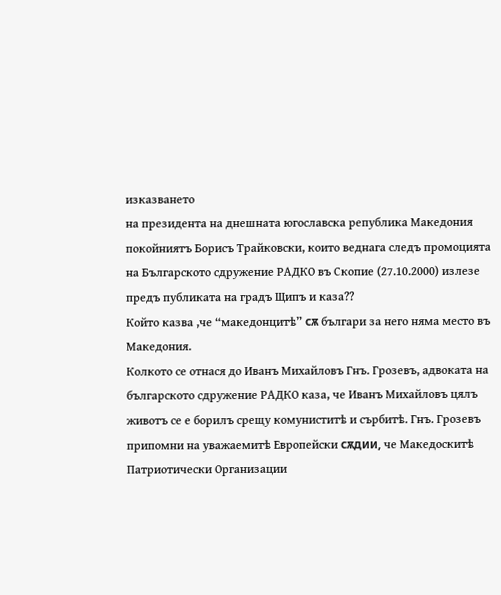изказването
на президента на днешната югославска република Македония
покойниятъ Борисъ Трайковски, които веднага следъ промоцията
на Българското сдружение РАДКО въ Скопие (27.10.2000) излезе
предъ публиката на градъ Щипъ и каза??
Който казва ,че “македонцитѣ” сѫ българи за него няма место въ
Македония.
Колкото се отнася до Иванъ Михайловъ Гнъ. Грозевъ, адвоката на
българското сдружение РАДКО каза, че Иванъ Михайловъ цялъ
животъ се е борилъ срещу комуниститѣ и сърбитѣ. Гнъ. Грозевъ
припомни на уважаемитѣ Европейски сѫдии, че Македоскитѣ
Патриотически Организации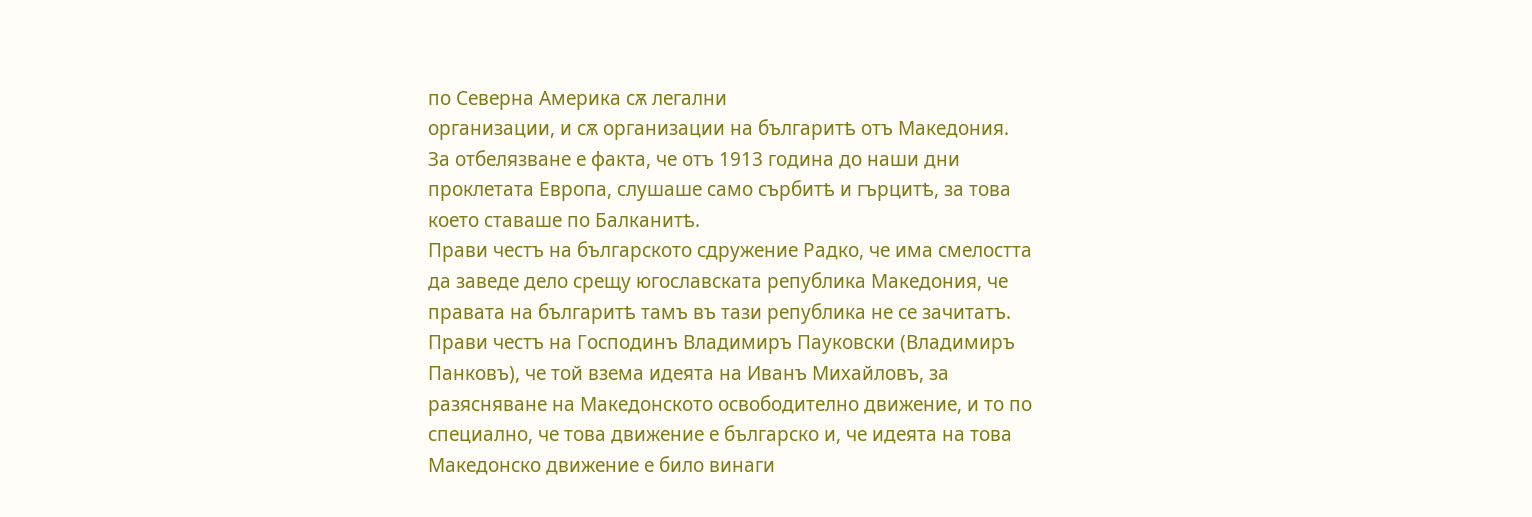по Северна Америка сѫ легални
организации, и сѫ организации на българитѣ отъ Македония.
За отбелязване е факта, че отъ 1913 година до наши дни
проклетата Европа, слушаше само сърбитѣ и гърцитѣ, за това
което ставаше по Балканитѣ.
Прави честъ на българското сдружение Радко, че има смелостта
да заведе дело срещу югославската република Македония, че
правата на българитѣ тамъ въ тази република не се зачитатъ.
Прави честъ на Господинъ Владимиръ Пауковски (Владимиръ
Панковъ), че той взема идеята на Иванъ Михайловъ, за
разясняване на Македонското освободително движение, и то по
специално, че това движение е българско и, че идеята на това
Македонско движение е било винаги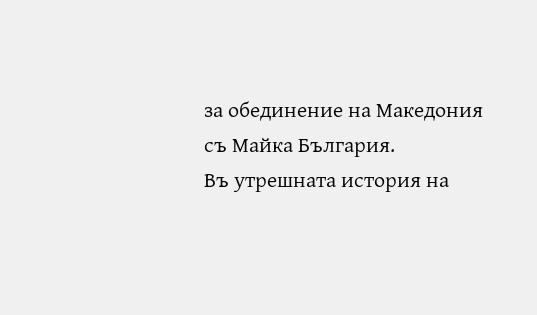за обединение на Македония
съ Майка България.
Въ утрешната история на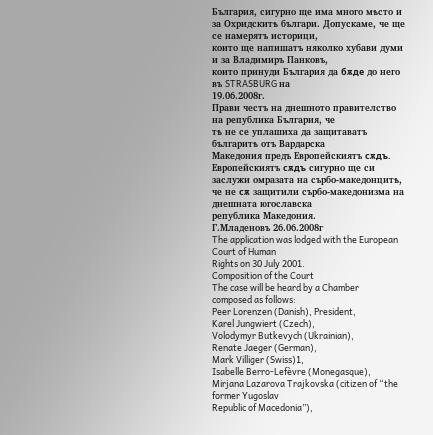България, сигурно ще има много мѣсто и
за Охридскитѣ българи. Допускаме, че ще се намерятъ историци,
които ще напишатъ няколко хубави думи и за Владимиръ Панковъ,
които принуди България да бѫде до него въ STRASBURG на
19.06.2008г.
Прави честъ на днешното правителство на република България, че
тѣ не се уплашиха да защитаватъ българитѣ отъ Вардарска
Македония предъ Европейскиятъ сѫдъ.
Европейскиятъ сѫдъ сигурно ще си заслужи омразата на сърбо-македонцитѣ,
че не сѫ защитили сърбо-македонизма на днешната югославска
република Македония.
Г.Младеновъ 26.06.2008г
The application was lodged with the European Court of Human
Rights on 30 July 2001.
Composition of the Court
The case will be heard by a Chamber composed as follows:
Peer Lorenzen (Danish), President,
Karel Jungwiert (Czech),
Volodymyr Butkevych (Ukrainian),
Renate Jaeger (German),
Mark Villiger (Swiss)1,
Isabelle Berro-Lefèvre (Monegasque),
Mirjana Lazarova Trajkovska (citizen of “the former Yugoslav
Republic of Macedonia”),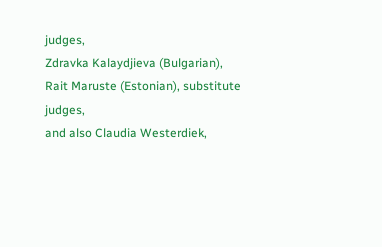judges,
Zdravka Kalaydjieva (Bulgarian),
Rait Maruste (Estonian), substitute judges,
and also Claudia Westerdiek,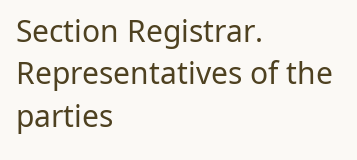Section Registrar.
Representatives of the parties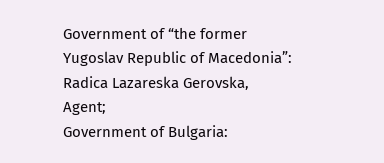Government of “the former Yugoslav Republic of Macedonia”:
Radica Lazareska Gerovska, Agent;
Government of Bulgaria: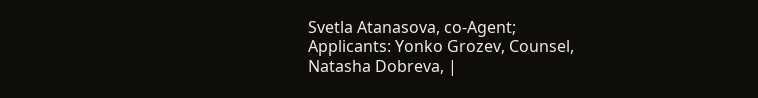Svetla Atanasova, co-Agent;
Applicants: Yonko Grozev, Counsel,
Natasha Dobreva, |